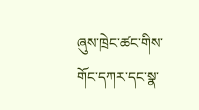ཞུས་ཁྲེང་ཚང་གིས་གོང་དཀར་དང་སྣ་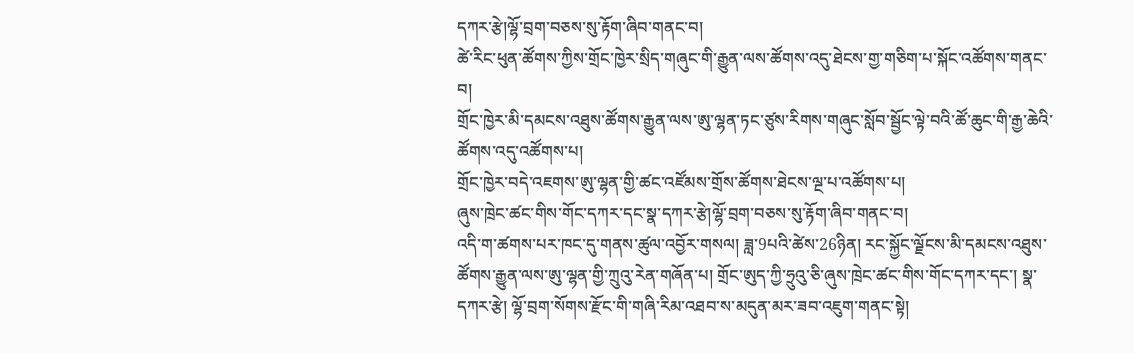དཀར་རྩེ།ལྷོ་བྲག་བཅས་སུ་རྟོག་ཞིབ་གནང་བ།
ཚེ་རིང་ཕུན་ཚོགས་ཀྱིས་གྲོང་ཁྱེར་སྲིད་གཞུང་གི་རྒྱུན་ལས་ཚོགས་འདུ་ཐེངས་གྱ་གཅིག་པ་སྐོང་འཚོགས་གནང་བ།
གྲོང་ཁྱེར་མི་དམངས་འཐུས་ཚོགས་རྒྱུན་ལས་ཨུ་ལྷན་ཏང་ཙུས་རིགས་གཞུང་སློབ་སྦྱོང་ལྟེ་བའི་ཚོ་ཆུང་གི་རྒྱ་ཆེའི་ཚོགས་འདུ་འཚོགས་པ།
གྲོང་ཁྱེར་བདེ་འཇགས་ཨུ་ལྷན་གྱི་ཚང་འཛོམས་གྲོས་ཚོགས་ཐེངས་ལྔ་པ་འཚོགས་པ།
ཞུས་ཁྲེང་ཚང་གིས་གོང་དཀར་དང་སྣ་དཀར་རྩེ།ལྷོ་བྲག་བཅས་སུ་རྟོག་ཞིབ་གནང་བ།
འདི་ག་ཚགས་པར་ཁང་དུ་གནས་ཚུལ་འབྱོར་གསལ། ཟླ་9པའི་ཚེས་26ཉིན། རང་སྐྱོང་ལྗོངས་མི་དམངས་འཐུས་ཚོགས་རྒྱུན་ལས་ཨུ་ལྷན་གྱི་ཀྲུའུ་རེན་གཞོན་པ། གྲོང་ཨུད་ཀྱི་ཧྲུའུ་ཅི་ཞུས་ཁྲེང་ཚང་གིས་གོང་དཀར་དང་། སྣ་དཀར་རྩེ། ལྷོ་བྲག་སོགས་རྫོང་གི་གཞི་རིམ་འཐབ་ས་མདུན་མར་ཟབ་འཇུག་གནང་སྟེ།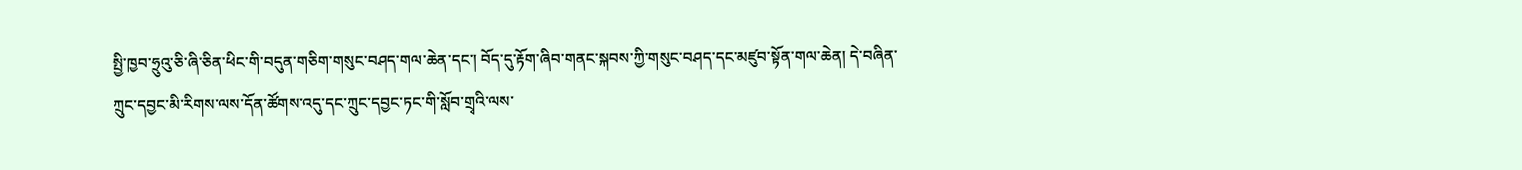སྤྱི་ཁྱབ་ཧྲུའུ་ཅི་ཞི་ཅིན་ཕིང་གི་བདུན་གཅིག་གསུང་བཤད་གལ་ཆེན་དང་། བོད་དུ་རྟོག་ཞིབ་གནང་སྐབས་ཀྱི་གསུང་བཤད་དང་མཛུབ་སྟོན་གལ་ཆེན། དེ་བཞིན་ཀྲུང་དབྱང་མི་རིགས་ལས་དོན་ཚོགས་འདུ་དང་ཀྲུང་དབྱང་ཏང་གི་སློབ་གྲྭའི་ལས་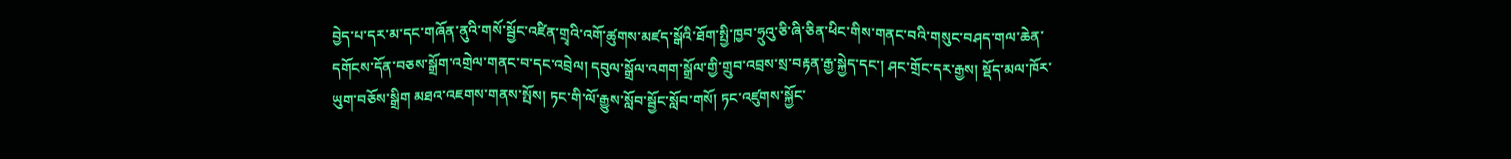བྱེད་པ་དར་མ་དང་གཞོན་ནུའི་གསོ་སྦྱོང་འཛིན་གྲྭའི་འགོ་ཚུགས་མཛད་སྒོའི་ཐོག་སྤྱི་ཁྱབ་ཧྲུའུ་ཅི་ཞི་ཅིན་ཕིང་གིས་གནང་བའི་གསུང་བཤད་གལ་ཆེན་དགོངས་དོན་བཅས་སྒྲོག་འགྲེལ་གནང་བ་དང་འབྲེལ། དབུལ་སྒྲོལ་འགག་སྒྲོལ་གྱི་གྲུབ་འབྲས་སྲ་བརྟན་རྒྱ་སྐྱེད་དང་། ཤང་གྲོང་དར་རྒྱས། སྡོད་མལ་ཁོར་ཡུག་བཅོས་སྒྲིག མཐའ་འཇགས་གནས་སྤོས། ཏང་གི་ལོ་རྒྱུས་སློབ་སྦྱོང་སློབ་གསོ། ཏང་འཛུགས་སྐྱོང་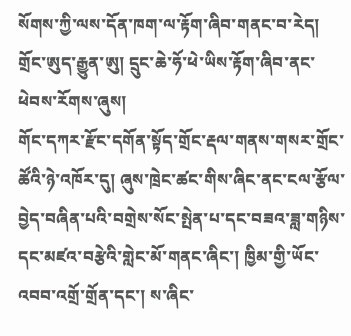སོགས་ཀྱི་ལས་དོན་ཁག་ལ་རྟོག་ཞིབ་གནང་བ་རེད། གྲོང་ཨུད་རྒྱུན་ཨུ། དྲུང་ཆེ་ཧོ་ཕེ་ཡིས་རྟོག་ཞིབ་ནང་ཕེབས་རོགས་ཞུས།
གོང་དཀར་རྫོང་དགོན་སྟོད་གྲོང་རྡལ་གནས་གསར་གྲོང་ཚོའི་ཉེ་འཁོར་དུ། ཞུས་ཁྲེང་ཚང་གིས་ཞིང་ནང་ངལ་རྩོལ་བྱེད་བཞིན་པའི་བགྲེས་སོང་སྤེན་པ་དང་བཟའ་ཟླ་གཉིས་དང་མཛའ་བརྩེའི་གླེང་མོ་གནང་ཞིང་། ཁྱིམ་གྱི་ཡོང་འབབ་འགྲོ་གྲོན་དང་། ས་ཞིང་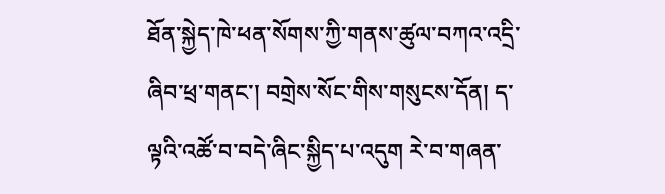ཐོན་སྐྱེད་ཁེ་ཕན་སོགས་ཀྱི་གནས་ཚུལ་བཀའ་འདྲི་ཞིབ་ཕྲ་གནང་། བགྲེས་སོང་གིས་གསུངས་དོན། ད་ལྟའི་འཚོ་བ་བདེ་ཞིང་སྐྱིད་པ་འདུག རེ་བ་གཞན་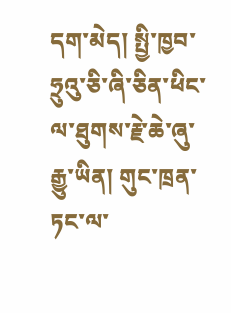དག་མེད། སྤྱི་ཁྱབ་ཧྲུའུ་ཅི་ཞི་ཅིན་ཕིང་ལ་ཐུགས་རྗེ་ཆེ་ཞུ་རྒྱུ་ཡིན། གུང་ཁྲན་ཏང་ལ་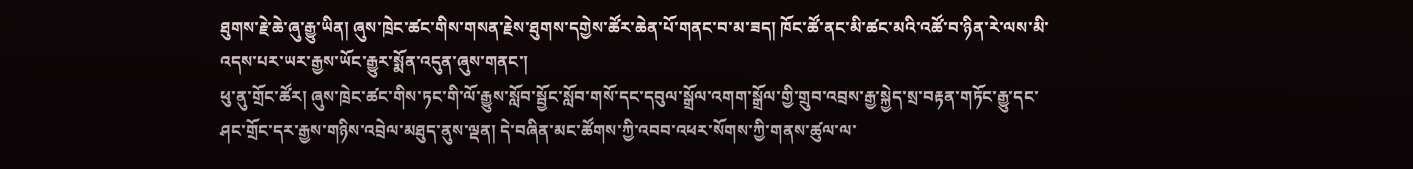ཐུགས་རྗེ་ཆེ་ཞུ་རྒྱུ་ཡིན། ཞུས་ཁྲེང་ཚང་གིས་གསན་རྗེས་ཐུགས་དགྱེས་ཚོར་ཆེན་པོ་གནང་བ་མ་ཟད། ཁོང་ཚོ་ནང་མི་ཚང་མའི་འཚོ་བ་ཉིན་རེ་ལས་མི་འདས་པར་ཡར་རྒྱས་ཡོང་རྒྱུར་སྨོན་འདུན་ཞུས་གནང་།
ཕུ་ནུ་གྲོང་ཚོར། ཞུས་ཁྲེང་ཚང་གིས་ཏང་གི་ལོ་རྒྱུས་སློབ་སྦྱོང་སློབ་གསོ་དང་དབུལ་སྒྲོལ་འགག་སྒྲོལ་གྱི་གྲུབ་འབྲས་རྒྱ་སྐྱེད་སྲ་བརྟན་གཏོང་རྒྱུ་དང་ཤང་གྲོང་དར་རྒྱས་གཉིས་འབྲེལ་མཐུད་ནུས་ལྡན། དེ་བཞིན་མང་ཚོགས་ཀྱི་འབབ་འཕར་སོགས་ཀྱི་གནས་ཚུལ་ལ་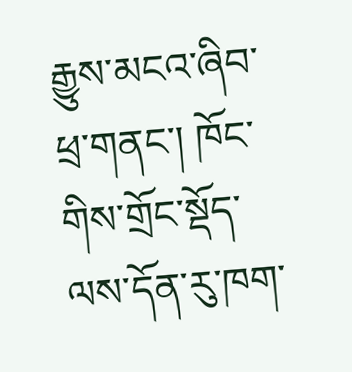རྒྱུས་མངའ་ཞིབ་ཕྲ་གནང་། ཁོང་གིས་གྲོང་སྡོད་ལས་དོན་རུ་ཁག་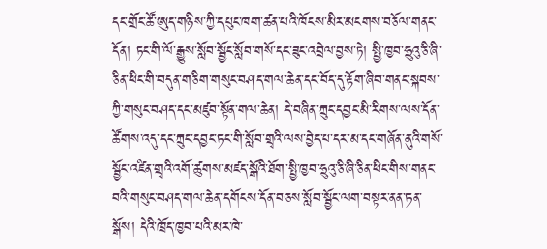དང་གྲོང་ཚོ་ཨུད་གཉིས་ཀྱི་དཔུང་ཁག་ཚན་པའི་ཁོངས་མིར་མངགས་བཅོལ་གནང་དོན། ཏང་གི་ལོ་རྒྱུས་སློབ་སྦྱོང་སློབ་གསོ་དང་ཟུང་འབྲེལ་བྱས་ཏེ། སྤྱི་ཁྱབ་ཧྲུའུ་ཅི་ཞི་ཅིན་ཕིང་གི་བདུན་གཅིག་གསུང་བཤད་གལ་ཆེན་དང་བོད་དུ་རྟོག་ཞིབ་གནང་སྐབས་ཀྱི་གསུང་བཤད་དང་མཛུབ་སྟོན་གལ་ཆེན། དེ་བཞིན་ཀྲུང་དབྱང་མི་རིགས་ལས་དོན་ཚོགས་འདུ་དང་ཀྲུང་དབྱང་ཏང་གི་སློབ་གྲྭའི་ལས་བྱེད་པ་དར་མ་དང་གཞོན་ནུའི་གསོ་སྦྱོང་འཛིན་གྲྭའི་འགོ་ཚུགས་མཛད་སྒོའི་ཐོག་སྤྱི་ཁྱབ་ཧྲུའུ་ཅི་ཞི་ཅིན་ཕིང་གིས་གནང་བའི་གསུང་བཤད་གལ་ཆེན་དགོངས་དོན་བཅས་སློབ་སྦྱོང་ལག་བསྟར་ནན་ཏན་སྒོས། དེའི་ཁྲོད་ཁྱབ་པའི་མར་ཁེ་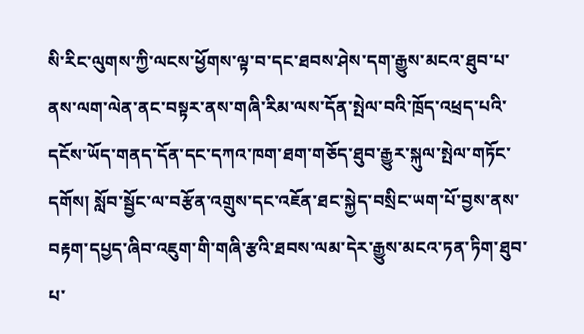སི་རིང་ལུགས་ཀྱི་ལངས་ཕྱོགས་ལྟ་བ་དང་ཐབས་ཤེས་དག་རྒྱུས་མངའ་ཐུབ་པ་ནས་ལག་ལེན་ནང་བསྟར་ནས་གཞི་རིམ་ལས་དོན་སྤེལ་བའི་ཁྲོད་འཕྲད་པའི་དངོས་ཡོད་གནད་དོན་དང་དཀའ་ཁག་ཐག་གཅོད་ཐུབ་རྒྱུར་སྐུལ་སྤེལ་གཏོང་དགོས། སློབ་སྦྱོང་ལ་བརྩོན་འགྲུས་དང་འཇོན་ཐང་སྐྱེད་བསྲིང་ཡག་པོ་བྱས་ནས་བརྟག་དཔྱད་ཞིབ་འཇུག་གི་གཞི་རྩའི་ཐབས་ལམ་དེར་རྒྱུས་མངའ་ཏན་ཏིག་ཐུབ་པ་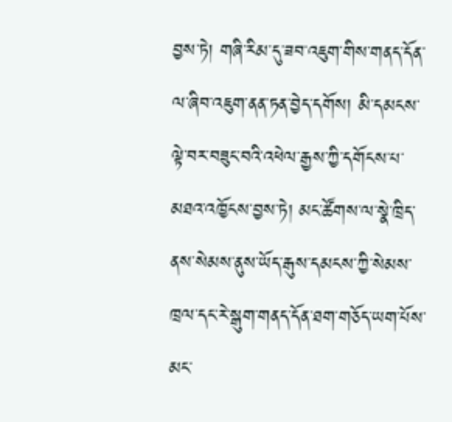བྱས་ཏེ། གཞི་རིམ་དུ་ཟབ་འཇུག་གིས་གནད་དོན་ལ་ཞིབ་འཇུག་ནན་ཏན་བྱེད་དགོས། མི་དམངས་ལྟེ་བར་བཟུང་བའི་འཕེལ་རྒྱས་ཀྱི་དགོངས་པ་མཐའ་འཁྱོངས་བྱས་ཏེ། མང་ཚོགས་ལ་སྣེ་ཁྲིད་ནས་སེམས་ནུས་ཡོད་རྒུས་དམངས་ཀྱི་སེམས་ཁྲལ་དང་རེ་སྒུག་གནད་དོན་ཐག་གཅོད་ཡག་པོས་མང་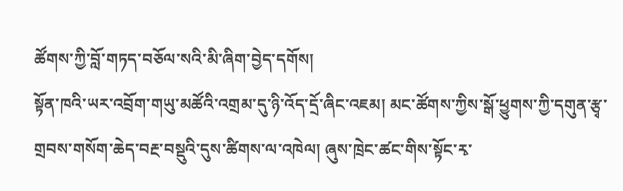ཚོགས་ཀྱི་བློ་གཏད་བཅོལ་སའི་མི་ཞིག་བྱེད་དགོས།
སྟོན་ཁའི་ཡར་འབྲོག་གཡུ་མཚོའི་འགྲམ་དུ་ཉི་འོད་དྲོ་ཞིང་འཇམ། མང་ཚོགས་ཀྱིས་སྒོ་ཕྱུགས་ཀྱི་དགུན་རྩྭ་གྲབས་གསོག་ཆེད་བརྔ་བསྡུའི་དུས་ཚིགས་ལ་འཁེལ། ཞུས་ཁྲེང་ཚང་གིས་སྟོང་རྭ་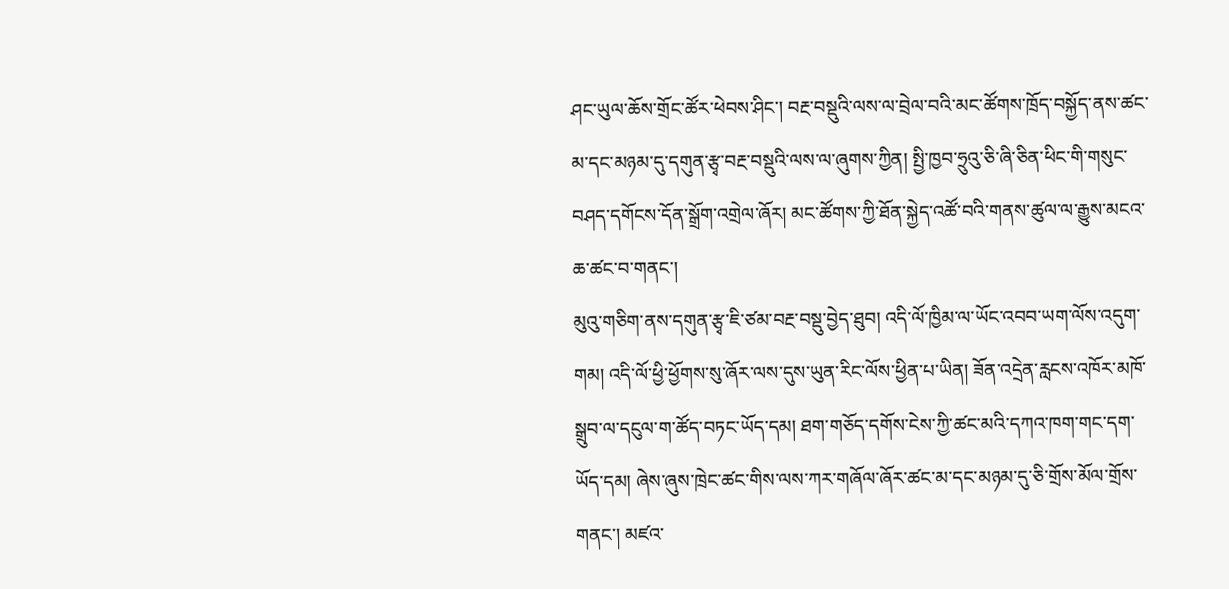ཤང་ཡུལ་ཆོས་གྲོང་ཚོར་ཕེབས་ཤིང་། བརྔ་བསྡུའི་ལས་ལ་བྲེལ་བའི་མང་ཚོགས་ཁྲོད་བསྐྱོད་ནས་ཚང་མ་དང་མཉམ་དུ་དགུན་རྩྭ་བརྔ་བསྡུའི་ལས་ལ་ཞུགས་ཀྱིན། སྤྱི་ཁྱབ་ཧྲུའུ་ཅི་ཞི་ཅིན་ཕིང་གི་གསུང་བཤད་དགོངས་དོན་སྒྲོག་འགྲེལ་ཞོར། མང་ཚོགས་ཀྱི་ཐོན་སྐྱེད་འཚོ་བའི་གནས་ཚུལ་ལ་རྒྱུས་མངའ་ཆ་ཚང་བ་གནང་།
མུའུ་གཅིག་ནས་དགུན་རྩྭ་ཇི་ཙམ་བརྔ་བསྡུ་བྱེད་ཐུབ། འདི་ལོ་ཁྱིམ་ལ་ཡོང་འབབ་ཡག་ལོས་འདུག་གམ། འདི་ལོ་ཕྱི་ཕྱོགས་སུ་ཞོར་ལས་དུས་ཡུན་རིང་ལོས་ཕྱིན་པ་ཡིན། ཟོན་འདྲེན་རླངས་འཁོར་མཁོ་སྒྲུབ་ལ་དངུལ་ག་ཚོད་བཏང་ཡོད་དམ། ཐག་གཅོད་དགོས་ངེས་ཀྱི་ཚང་མའི་དཀའ་ཁག་གང་དག་ཡོད་དམ། ཞེས་ཞུས་ཁྲེང་ཚང་གིས་ལས་ཀར་གཞོལ་ཞོར་ཚང་མ་དང་མཉམ་དུ་ཅི་གྲོས་མོལ་གྲོས་གནང་། མཛའ་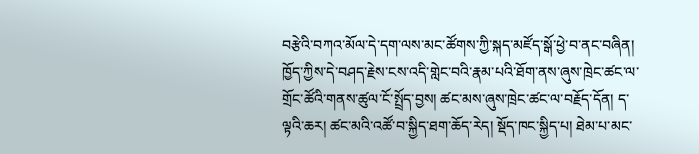བརྩེའི་བཀའ་མོལ་དེ་དག་ལས་མང་ཚོགས་ཀྱི་སྐད་མཛོད་སྒོ་ཕྱེ་བ་ནང་བཞིན། ཁྱོད་ཀྱིས་དེ་བཤད་རྗེས་ངས་འདི་གླེང་བའི་རྣམ་པའི་ཐོག་ནས་ཞུས་ཁྲེང་ཚང་ལ་གྲོང་ཚོའི་གནས་ཚུལ་ངོ་སྤྲོད་བྱས། ཚང་མས་ཞུས་ཁྲེང་ཚང་ལ་བརྗོད་དོན། ད་ལྟའི་ཆར། ཚང་མའི་འཚོ་བ་སྐྱིད་ཐག་ཆོད་རེད། སྡོད་ཁང་སྐྱིད་པ། ཐེམ་པ་མང་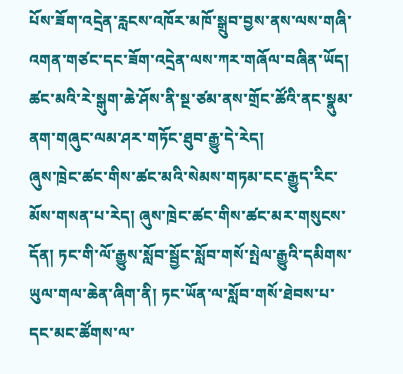པོས་ཟོག་འདྲེན་རླངས་འཁོར་མཁོ་སྒྲུབ་བྱས་ནས་ལས་གཞི་འགན་གཙང་དང་ཟོག་འདྲེན་ལས་ཀར་གཞོལ་བཞིན་ཡོད། ཚང་མའི་རེ་སྒུག་ཆེ་ཤོས་ནི་སྔ་ཙམ་ནས་གྲོང་ཚོའི་ནང་སྣུམ་ནག་གཞུང་ལམ་ཤར་གཏོང་ཐུབ་རྒྱུ་དེ་རེད།
ཞུས་ཁྲེང་ཚང་གིས་ཚང་མའི་སེམས་གཏམ་ངང་རྒྱུད་རིང་མོས་གསན་པ་རེད། ཞུས་ཁྲེང་ཚང་གིས་ཚང་མར་གསུངས་དོན། ཏང་གི་ལོ་རྒྱུས་སློབ་སྦྱོང་སློབ་གསོ་སྤེལ་རྒྱུའི་དམིགས་ཡུལ་གལ་ཆེན་ཞིག་ནི། ཏང་ཡོན་ལ་སློབ་གསོ་ཐེབས་པ་དང་མང་ཚོགས་ལ་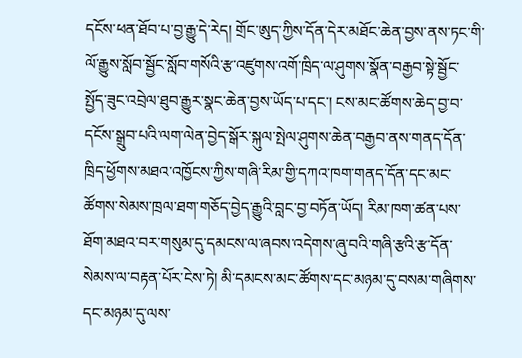དངོས་ཕན་ཐོབ་པ་བྱ་རྒྱུ་དེ་རེད། གྲོང་ཨུད་ཀྱིས་དོན་དེར་མཐོང་ཆེན་བྱས་ནས་ཏང་གི་ལོ་རྒྱུས་སློབ་སྦྱོང་སློབ་གསོའི་རྩ་འཛུགས་འགོ་ཁྲིད་ལ་ཤུགས་སྣོན་བརྒྱབ་སྟེ་སྦྱོང་སྤྱོད་ཟུང་འབྲེལ་ཐུབ་རྒྱུར་སྣང་ཆེན་བྱས་ཡོད་པ་དང་། ངས་མང་ཚོགས་ཆེད་བྱ་བ་དངོས་སྒྲུབ་པའི་ལག་ལེན་བྱེད་སྒོར་སྐུལ་སྤེལ་ཤུགས་ཆེན་བརྒྱབ་ནས་གནད་དོན་ཁྲིད་ཕྱོགས་མཐའ་འཁྱོངས་ཀྱིས་གཞི་རིམ་གྱི་དཀའ་ཁག་གནད་དོན་དང་མང་ཚོགས་སེམས་ཁྲལ་ཐག་གཅོད་བྱེད་རྒྱུའི་བླང་བྱ་བཏོན་ཡོད། རིམ་ཁག་ཚན་པས་ཐོག་མཐའ་བར་གསུམ་དུ་དམངས་ལ་ཞབས་འདེགས་ཞུ་བའི་གཞི་རྩའི་རྩ་དོན་སེམས་ལ་བརྟན་པོར་ངེས་ཏེ། མི་དམངས་མང་ཚོགས་དང་མཉམ་དུ་བསམ་གཞིགས་དང་མཉམ་དུ་ལས་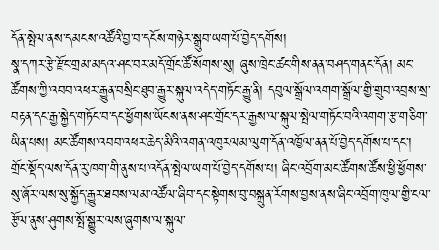དོན་སྤེལ་ནས་དམངས་འཚོའི་བྱ་བ་དངོས་གཉེར་སྒྲུབ་ཡག་པོ་བྱེད་དགོས།
སྣ་དཀར་རྩེ་རྫོང་གྲམ་མདའ་ཤང་བར་མདོ་གྲོང་ཚོ་སོགས་སུ། ཞུས་ཁྲེང་ཚང་གིས་ནན་བཤད་གནང་དོན། མང་ཚོགས་ཀྱི་འབབ་འཕར་རྒྱུན་བསྲིང་ཐུབ་རྒྱུར་སྐུལ་འདེད་གཏོང་རྒྱུ་ནི། དབུལ་སྒྲོལ་འགག་སྒྲོལ་གྱི་གྲུབ་འབྲས་སྲ་བརྟན་དང་རྒྱ་སྐྱེད་གཏོང་བ་དང་ཕྱོགས་ཡོངས་ནས་ཤང་གྲོང་དར་རྒྱས་ལ་སྐུལ་སྤེལ་གཏོང་བའི་འགག་རྩ་གཅིག་ཡིན་པས། མང་ཚོགས་འབབ་འཕར་ཆེད་མིའི་འགན་འཁུརལམ་ལུག་དོན་འཁྱོལ་ནན་པོ་བྱེད་དགོས་པ་དང་། གྲོང་སྡོད་ལས་དོན་རུ་ཁག་གི་ནུས་པ་འདོན་སྤེལ་ཡག་པོ་བྱེད་དགོས་པ། ཞིང་འབྲོག་མང་ཚོགས་ཚོས་ཕྱི་ཕྱོགས་སུ་ཞོར་ལས་སུ་སྐྱོད་རྒྱུར་ཐབས་ལམ་འཚོལ་ཞིབ་དང་སྟེགས་བུ་བསྐྲུན་རོགས་བྱས་ནས་ཞིང་འབྲོག་ཁུལ་གྱི་ངལ་རྩོལ་ནུས་ཤུགས་སྤོ་སྒྱུར་ལས་ཞུགས་ལ་སྐུལ་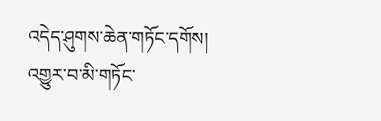འདེད་ཤུགས་ཆེན་གཏོང་དགོས། འགྱུར་བ་མི་གཏོང་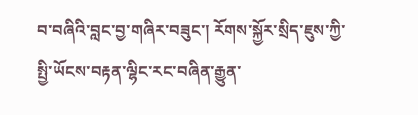བ་བཞིའི་བླང་བྱ་གཞིར་བཟུང་། རོགས་སྐྱོར་སྲིད་ཇུས་ཀྱི་སྤྱི་ཡོངས་བརྟན་ལྷིང་རང་བཞིན་རྒྱུན་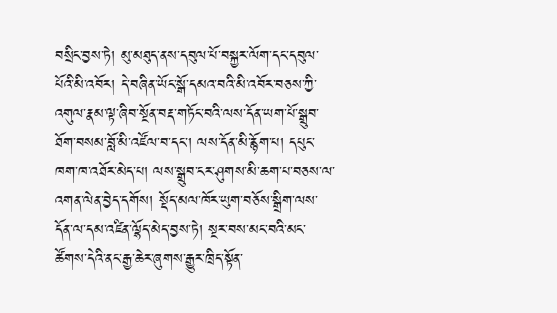བསྲིང་བྱས་ཏེ། མུ་མཐུད་ནས་དབུལ་པོ་བསྐྱར་ལོག་དང་དབུལ་པོའི་མི་འབོར། དེ་བཞིན་ཡོང་སྒོ་དམའ་བའི་མི་འབོར་བཅས་ཀྱི་འགུལ་རྣམ་ལྟ་ཞིབ་སྔོན་བརྡ་གཏོང་བའི་ལས་དོན་ཡག་པོ་སྒྲུབ་ཐོག་བསམ་བློ་མི་འཛོལ་བ་དང་། ལས་དོན་མི་རྙོག་པ། དཔུང་ཁག་ཁ་འཐོར་མེད་པ། ལས་སྒྲུབ་ངར་ཤུགས་མི་ཆག་པ་བཅས་ལ་འགན་ལེན་བྱེད་དགོས། སྡོད་མལ་ཁོར་ཡུག་བཅོས་སྒྲིག་ལས་དོན་ལ་དམ་འཛིན་ལྷོད་མེད་བྱས་ཏེ། སྔར་བས་མང་བའི་མང་ཚོགས་དེའི་ནང་རྒྱ་ཆེར་ཞུགས་རྒྱུར་ཁྲིད་སྟོན་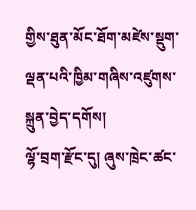གྱིས་ཐུན་མོང་ཐོག་མཛེས་སྡུག་ལྡན་པའི་ཁྱིམ་གཞིས་འཛུགས་སྐྲུན་བྱེད་དགོས།
ལྷོ་བྲག་རྫོང་དུ། ཞུས་ཁྲེང་ཚང་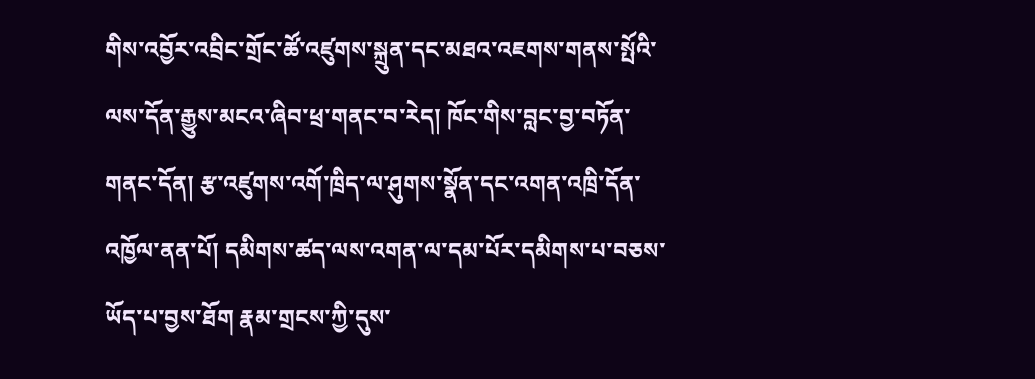གིས་འབྱོར་འབྲིང་གྲོང་ཚོ་འཛུགས་སྐྲུན་དང་མཐའ་འཇགས་གནས་སྤོའི་ལས་དོན་རྒྱུས་མངའ་ཞིབ་ཕྲ་གནང་བ་རེད། ཁོང་གིས་བླང་བྱ་བཏོན་གནང་དོན། རྩ་འཛུགས་འགོ་ཁྲིད་ལ་ཤུགས་སྣོན་དང་འགན་འཁྲི་དོན་འཁྱོལ་ནན་པོ། དམིགས་ཚད་ལས་འགན་ལ་དམ་པོར་དམིགས་པ་བཅས་ཡོད་པ་བྱས་ཐོག རྣམ་གྲངས་ཀྱི་དུས་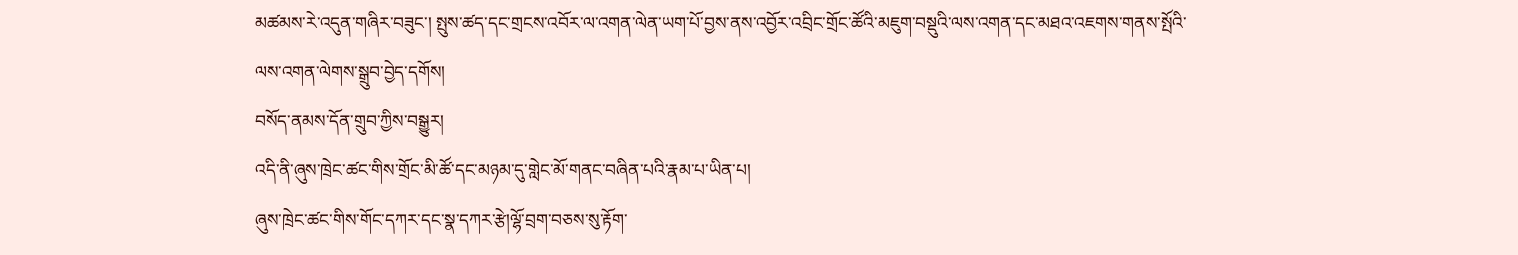མཚམས་རེ་འདུན་གཞིར་བཟུང་། སྤུས་ཚད་དང་གྲངས་འབོར་ལ་འགན་ལེན་ཡག་པོ་བྱས་ནས་འབྱོར་འབྲིང་གྲོང་ཚོའི་མཇུག་བསྡུའི་ལས་འགན་དང་མཐའ་འཇགས་གནས་སྤོའི་ལས་འགན་ལེགས་སྒྲུབ་བྱེད་དགོས།
བསོད་ནམས་དོན་གྲུབ་ཀྱིས་བསྒྱུར།
འདི་ནི་ཞུས་ཁྲེང་ཚང་གིས་གྲོང་མི་ཚོ་དང་མཉམ་དུ་གླེང་མོ་གནང་བཞིན་པའི་རྣམ་པ་ཡིན་པ།
ཞུས་ཁྲེང་ཚང་གིས་གོང་དཀར་དང་སྣ་དཀར་རྩེ།ལྷོ་བྲག་བཅས་སུ་རྟོག་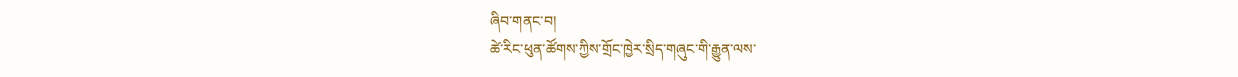ཞིབ་གནང་བ།
ཚེ་རིང་ཕུན་ཚོགས་ཀྱིས་གྲོང་ཁྱེར་སྲིད་གཞུང་གི་རྒྱུན་ལས་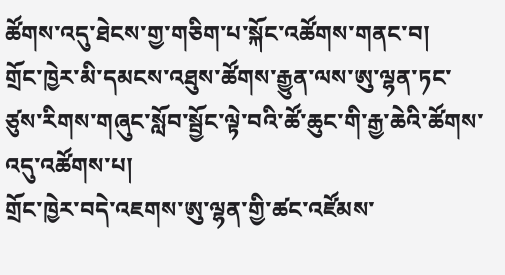ཚོགས་འདུ་ཐེངས་གྱ་གཅིག་པ་སྐོང་འཚོགས་གནང་བ།
གྲོང་ཁྱེར་མི་དམངས་འཐུས་ཚོགས་རྒྱུན་ལས་ཨུ་ལྷན་ཏང་ཙུས་རིགས་གཞུང་སློབ་སྦྱོང་ལྟེ་བའི་ཚོ་ཆུང་གི་རྒྱ་ཆེའི་ཚོགས་འདུ་འཚོགས་པ།
གྲོང་ཁྱེར་བདེ་འཇགས་ཨུ་ལྷན་གྱི་ཚང་འཛོམས་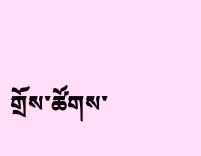གྲོས་ཚོགས་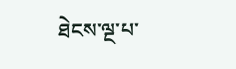ཐེངས་ལྔ་པ་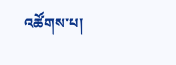འཚོགས་པ།